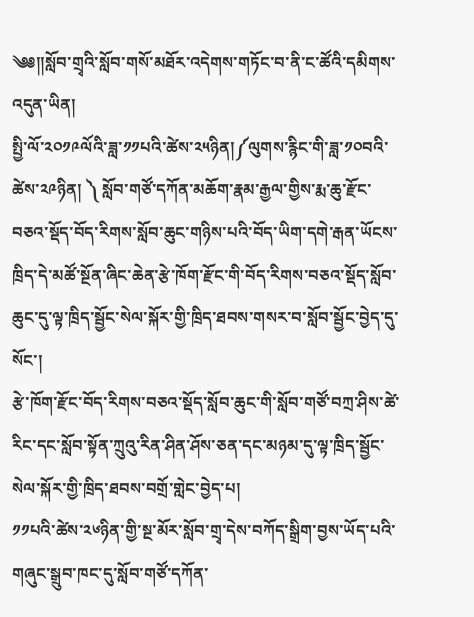༄༅།།སློབ་གྲྭའི་སློབ་གསོ་མཐོར་འདེགས་གཏོང་བ་ནི་ང་ཚོའི་དམིགས་འདུན་ཡིན།
སྤྱི་ལོ་༢༠༡༩ལོའི་ཟླ་༡༡པའི་ཚེས་༢༥ཉིན།༼ལུགས་རྙིང་གི་ཟླ་༡༠བའི་ཚེས་༢༩ཉིན། ༽ སློབ་གཙོ་དཀོན་མཆོག་རྣམ་རྒྱལ་གྱིས་རྨ་ཆུ་རྫོང་བཅའ་སྡོད་བོད་རིགས་སློབ་ཆུང་གཉིས་པའི་བོད་ཡིག་དགེ་རྒན་ཡོངས་ཁྲིད་དེ་མཚོ་སྔོན་ཞིང་ཆེན་རྩེ་ཁོག་རྫོང་གི་བོད་རིགས་བཅའ་སྡོད་སློབ་ཆུང་དུ་ལྟ་ཁྲིད་སྦྱོང་སེལ་སྐོར་གྱི་ཁྲིད་ཐབས་གསར་བ་སློབ་སྦྱོང་བྱེད་དུ་སོང་།
རྩེ་ཁོག་རྫོང་བོད་རིགས་བཅའ་སྡོད་སློབ་ཆུང་གི་སློབ་གཙོ་བཀྲ་ཤིས་ཚེ་རིང་དང་སློབ་སྟོན་ཀྲུའུ་རིན་ཤིན་ཤོས་ཅན་དང་མཉམ་དུ་ལྟ་ཁྲིད་སྦྱོང་སེལ་སྐོར་གྱི་ཁྲིད་ཐབས་བགྲོ་གླེང་བྱེད་པ།
༡༡པའི་ཚེས་༢༦ཉིན་གྱི་སྔ་མོར་སློབ་གྲྭ་དེས་བཀོད་སྒྲིག་བྱས་ཡོད་པའི་གཞུང་སྒྲུབ་ཁང་དུ་སློབ་གཙོ་དཀོན་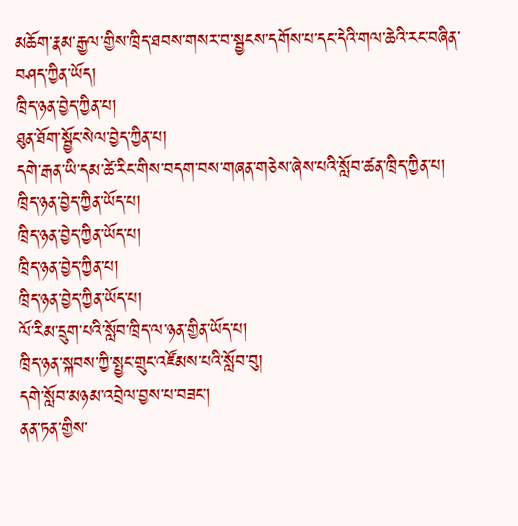མཆོག་རྣམ་རྒྱལ་གྱིས་ཁྲིད་ཐབས་གསར་བ་སྦྱངས་དགོས་པ་དང་དེའི་གལ་ཆེའི་རང་བཞིན་བཤད་ཀྱིན་ཡོད།
ཁྲིད་ཉན་བྱེད་ཀྱིན་པ།
ཐུན་ཐོག་སྦྱོང་སེལ་བྱེད་ཀྱིན་པ།
དགེ་རྒན་ཡི་དམ་ཚེ་རིང་གིས་བདག་བས་གཞན་གཅེས་ཞེས་པའི་སློབ་ཚན་ཁྲིད་ཀྱིན་པ།
ཁྲིད་ཉན་བྱེད་ཀྱིན་ཡོད་པ།
ཁྲིད་ཉན་བྱེད་ཀྱིན་ཡོད་པ།
ཁྲིད་ཉན་བྱེད་ཀྱིན་པ།
ཁྲིད་ཉན་བྱེད་ཀྱིན་ཡོད་པ།
ལོ་རིམ་དྲུག་པའི་སློབ་ཁྲིད་ལ་ཉན་གྱིན་ཡོད་པ།
ཁྲིད་ཉན་སྐབས་ཀྱི་སྤྱང་གྲུང་འཛོམས་པའི་སློབ་བུ།
དགེ་སློབ་མཉམ་འབྲེལ་བྱས་པ་བཟང་།
ནན་ཏན་གྱིས་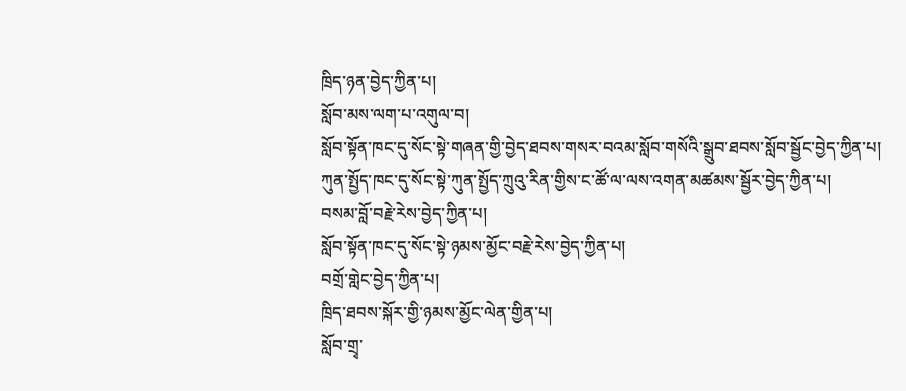ཁྲིད་ཉན་བྱེད་ཀྱིན་པ།
སློབ་མས་ལག་པ་འགུལ་བ།
སློབ་སྟོན་ཁང་དུ་སོང་སྟེ་གཞན་གྱི་བྱེད་ཐབས་གསར་བའམ་སློབ་གསོའི་སྒྲུབ་ཐབས་སློབ་སྦྱོང་བྱེད་ཀྱིན་པ།
ཀུན་སྤྱོད་ཁང་དུ་སོང་སྟེ་ཀུན་སྤྱོད་ཀྲུའུ་རིན་གྱིས་ང་ཚོ་ལ་ལས་འགན་མཚམས་སྦྱོར་བྱེད་ཀྱིན་པ།
བསམ་བློ་བརྗེ་རེས་བྱེད་ཀྱིན་པ།
སློབ་སྟོན་ཁང་དུ་སོང་སྟེ་ཉམས་མྱོང་བརྗེ་རེས་བྱེད་ཀྱིན་པ།
བགྲོ་གླེང་བྱེད་ཀྱིན་པ།
ཁྲིད་ཐབས་སྐོར་གྱི་ཉམས་མྱོང་ལེན་གྱིན་པ།
སློབ་གྲྭ་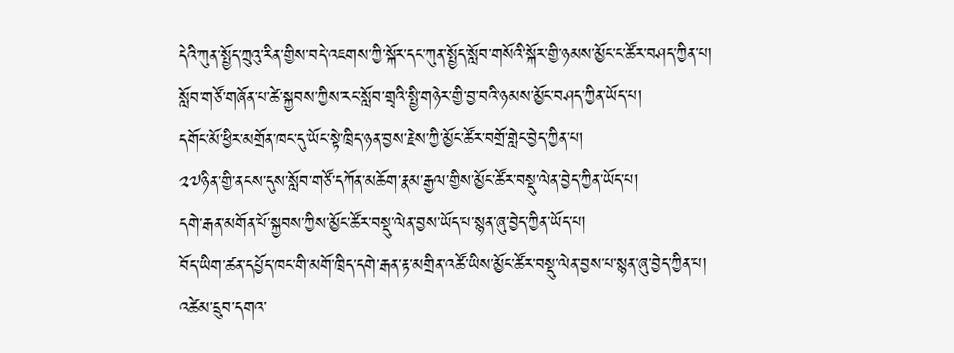དེའི་ཀུན་སྤྱོད་ཀྲུའུ་རིན་གྱིས་བདེ་འཇགས་ཀྱི་སྐོར་དང་ཀུན་སྤྱོད་སློབ་གསོའི་སྐོར་གྱི་ཉམས་མྱོང་ང་ཚོར་བཤད་ཀྱིན་པ།
སློབ་གཙོ་གཞོན་པ་ཚེ་སྐྱབས་ཀྱིས་རང་སློབ་གྲྭའི་སྤྱི་གཉེར་གྱི་བྱ་བའི་ཉམས་མྱོང་བཤད་ཀྱིན་ཡོད་པ།
དགོང་མོ་ཕྱིར་མགྲོན་ཁང་དུ་ཡོང་སྟེ་ཁྲིད་ཉན་བྱས་རྗེས་ཀྱི་མྱོང་ཚོར་བགྲོ་གླེང་བྱེད་ཀྱིན་པ།
༢༧ཉིན་གྱི་ནངས་དུས་སློབ་གཙོ་དཀོན་མཆོག་རྣམ་རྒྱལ་གྱིས་མྱོང་ཚོར་བསྡུ་ལེན་བྱེད་ཀྱིན་ཡོད་པ།
དགེ་རྒན་མགོན་པོ་སྐྱབས་ཀྱིས་མྱོང་ཚོར་བསྡུ་ལེན་བྱས་ཡོད་པ་སྙན་ཞུ་བྱེད་ཀྱིན་ཡོད་པ།
བོད་ཡིག་ཚན་དཔྱོད་ཁང་གི་མགོ་ཁྲིད་དགེ་རྒན་རྟ་མགྲིན་འཚོ་ཡིས་མྱོང་ཚོར་བསྡུ་ལེན་བྱས་པ་སྙན་ཞུ་བྱེད་ཀྱིན་པ།
འཚེམ་དྲུབ་དགའ་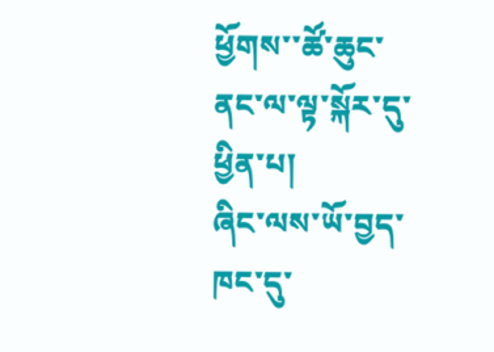ཕྱོགས་་ཚོ་ཆུང་ནང་ལ་ལྟ་སྐོར་དུ་ཕྱིན་པ།
ཞིང་ལས་ཡོ་བྱད་ཁང་དུ་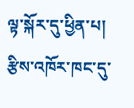ལྟ་སྐོར་དུ་ཕྱིན་པ།
རྩིས་འཁོར་ཁང་དུ་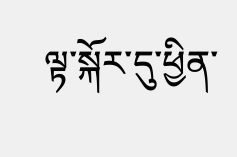ལྟ་སྐོར་དུ་ཕྱིན་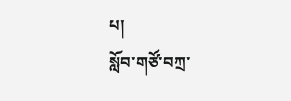པ།
སློབ་གཙོ་བཀྲ་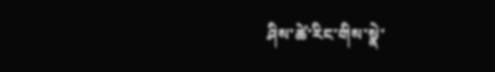ཤིས་ཚེ་རིང་གིས་སྣེ་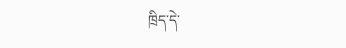ཁྲིད་དེ་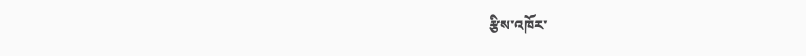རྩིས་འཁོར་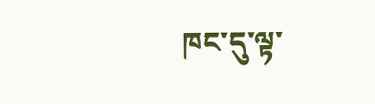ཁང་དུ་ལྟ་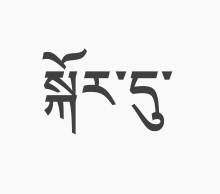སྐོར་དུ་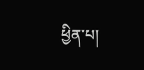ཕྱིན་པ།